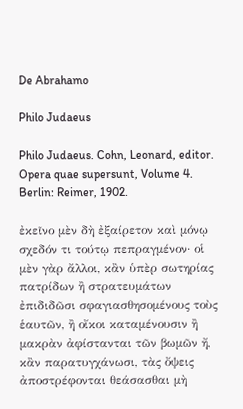De Abrahamo

Philo Judaeus

Philo Judaeus. Cohn, Leonard, editor. Opera quae supersunt, Volume 4. Berlin: Reimer, 1902.

ἐκεῖνο μὲν δὴ ἐξαίρετον καὶ μόνῳ σχεδόν τι τούτῳ πεπραγμένον· οἱ μὲν γὰρ ἄλλοι, κἂν ὑπὲρ σωτηρίας πατρίδων ἢ στρατευμάτων ἐπιδιδῶσι σφαγιασθησομένους τοὺς ἑαυτῶν, ἢ οἴκοι καταμένουσιν ἢ μακρὰν ἀφίστανται τῶν βωμῶν ἤ, κἂν παρατυγχάνωσι, τὰς ὄψεις ἀποστρέφονται θεάσασθαι μὴ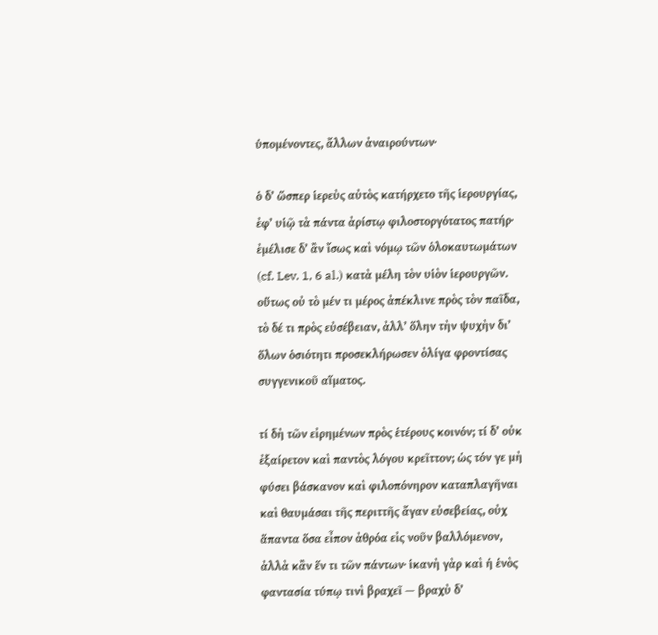ὑπομένοντες, ἄλλων ἀναιρούντων·

ὁ δ’ ὥσπερ ἱερεὺς αὐτὸς κατήρχετο τῆς ἱερουργίας, ἐφ’ υἱῷ τὰ πάντα ἀρίστῳ φιλοστοργότατος πατήρ· ἐμέλισε δ’ ἂν ἴσως καὶ νόμῳ τῶν ὁλοκαυτωμάτων (cf. Lev. 1, 6 al.) κατὰ μέλη τὸν υἱὸν ἱερουργῶν. οὕτως οὐ τὸ μέν τι μέρος ἀπέκλινε πρὸς τὸν παῖδα, τὸ δέ τι πρὸς εὐσέβειαν, ἀλλ’ ὅλην τὴν ψυχὴν δι’ ὅλων ὁσιότητι προσεκλήρωσεν ὀλίγα φροντίσας συγγενικοῦ αἵματος.

τί δὴ τῶν εἰρημένων πρὸς ἑτέρους κοινόν; τί δ’ οὐκ ἐξαίρετον καὶ παντὸς λόγου κρεῖττον; ὡς τόν γε μὴ φύσει βάσκανον καὶ φιλοπόνηρον καταπλαγῆναι καὶ θαυμάσαι τῆς περιττῆς ἄγαν εὐσεβείας, οὐχ ἅπαντα ὅσα εἶπον ἀθρόα εἰς νοῦν βαλλόμενον, ἀλλὰ κἂν ἕν τι τῶν πάντων· ἱκανὴ γὰρ καὶ ἡ ἑνὸς φαντασία τύπῳ τινὶ βραχεῖ — βραχὺ δ’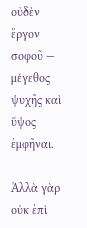οὐδὲν ἔργον σοφοῦ — μέγεθος ψυχῆς καὶ ὕψος ἐμφῆναι.

Ἀλλὰ γὰρ οὐκ ἐπὶ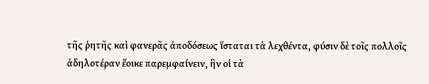τῆς ῥητῆς καὶ φανερᾶς ἀποδόσεως ἵσταται τὰ λεχθέντα, φύσιν δὲ τοῖς πολλοῖς ἀδηλοτέραν ἔοικε παρεμφαίνειν, ἣν οἱ τὰ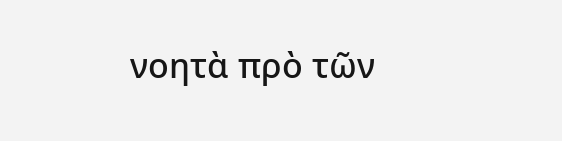νοητὰ πρὸ τῶν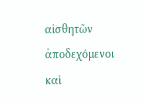αἰσθητῶν ἀποδεχόμενοι καὶ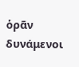ὁρᾶν δυνάμενοι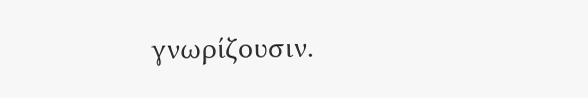γνωρίζουσιν.